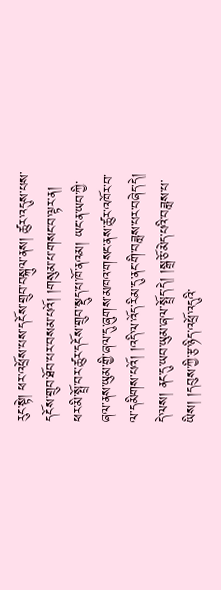རུང་སྟེ། ཕར་འཕྲོས་པས་དངོས་གྲུབ་བསྐུལ་ནས། ཚུར་འདུས་པས་དངོས་གྲུབ་ཐོབ་པར་བསམ་པའོ། །གསུམ་པ་གསང་བ་ལྟར་ན། ཕར་མི་སྤྲོ་བར་ཚུར་དངོས་གྲུབ་སྡུད་པ་ཁོ་ནའམ། ཡང་ན་ཡབ་ཀྱི་ཞལ་ནས་ཡུམ་གྱི་ཞལ་དུ་ཞུགས་མཁའ་གསང་ནས་ཚུར་འཁོར་བ་ལ་དམིགས་པའོ། །འདི་ལ་འོད་རིམ་དུ་ནང་གི་བཟླས་པར་བཞེད་དེ། དེ་ལས། ནང་དུ་ཡབ་ཡུམ་ཞལ་སྤྲོད་དེ། །སྒྲ་ཅོ་མེད་པའི་བཟླས་པ་ཡིས། །དབུས་ཀྱི་རྩ་ཉིད་འཕྲོ་འདུའི་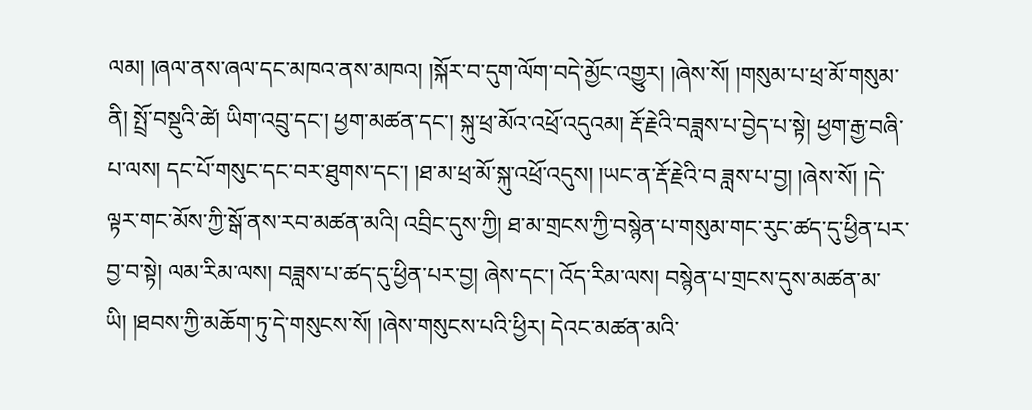ལམ། །ཞལ་ནས་ཞལ་དང་མཁའ་ནས་མཁའ། །སྐོར་བ་དུག་ལོག་བདེ་མྱོང་འགྱུར། །ཞེས་སོ། །གསུམ་པ་ཕྲ་མོ་གསུམ་ནི། སྤྲོ་བསྡུའི་ཚེ། ཡིག་འབྲུ་དང་། ཕྱག་མཚན་དང་། སྐུ་ཕྲ་མོའ་འཕྲོ་འདུའམ། རྡོ་རྗེའི་བཟླས་པ་བྱེད་པ་སྟེ། ཕྱག་རྒྱ་བཞི་པ་ལས། དང་པོ་གསུང་དང་བར་ཐུགས་དང་། །ཐ་མ་ཕྲ་མོ་སྐུ་འཕྲོ་འདུས། །ཡང་ན་རྡོ་རྗེའི་བ ཟླས་པ་བྱ། །ཞེས་སོ། །དེ་ལྟར་གང་མོས་ཀྱི་སྒོ་ནས་རབ་མཚན་མའི། འབྲིང་དུས་ཀྱི། ཐ་མ་གྲངས་ཀྱི་བསྙེན་པ་གསུམ་གང་རུང་ཚད་དུ་ཕྱིན་པར་བྱ་བ་སྟེ། ལམ་རིམ་ལས། བཟླས་པ་ཚད་དུ་ཕྱིན་པར་བྱ། ཞེས་དང་། འོད་རིམ་ལས། བསྙེན་པ་གྲངས་དུས་མཚན་མ་ཡི། །ཐབས་ཀྱི་མཆོག་ཏུ་དེ་གསུངས་སོ། །ཞེས་གསུངས་པའི་ཕྱིར། དེའང་མཚན་མའི་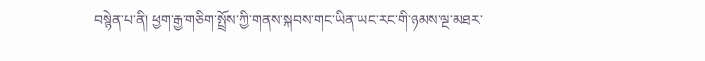བསྙེན་པ་ནི། ཕྱག་རྒྱ་གཅིག་སྤྲོས་ཀྱི་གནས་སྐབས་གང་ཡིན་ཡང་རང་གི་ཉམས་ལྔ་མཐར་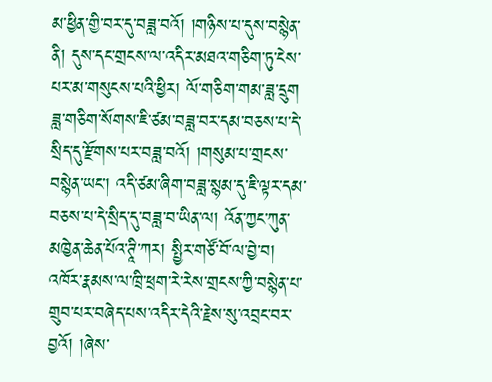མ་ཕྱིན་གྱི་བར་དུ་བཟླ་བའོ། །གཉིས་པ་དུས་བསྙེན་ནི། དུས་དང་གྲངས་ལ་འདིར་མཐའ་གཅིག་ཏུ་ངེས་པར་མ་གསུངས་པའི་ཕྱིར། ལོ་གཅིག་གམ་ཟླ་དྲུག ཟླ་གཅིག་སོགས་ཇི་ཙམ་བཟླ་བར་དམ་བཅས་པ་དེ་སྲིད་དུ་རྫོགས་པར་བཟླ་བའོ། །གསུམ་པ་གྲངས་བསྙེན་ཡང་། འདི་ཙམ་ཞིག་བཟླ་སྙམ་དུ་ཇི་ལྟར་དམ་བཅས་པ་དེ་སྲིད་དུ་བཟླ་བ་ཡིན་ལ། འོན་ཀྱང་ཀུན་མཁྱེན་ཆེན་པོའ་ཊཱི་ཀར། སྤྱིར་གཙོ་བོ་ལ་བྱེ་བ། འཁོར་རྣམས་ལ་ཁྲི་ཕྲག་རེ་རེས་གྲངས་ཀྱི་བསྙེན་པ་གྲུབ་པར་བཞེད་པས་འདིར་དེའི་རྗེས་སུ་འབྲང་བར་བྱའོ། །ཞེས་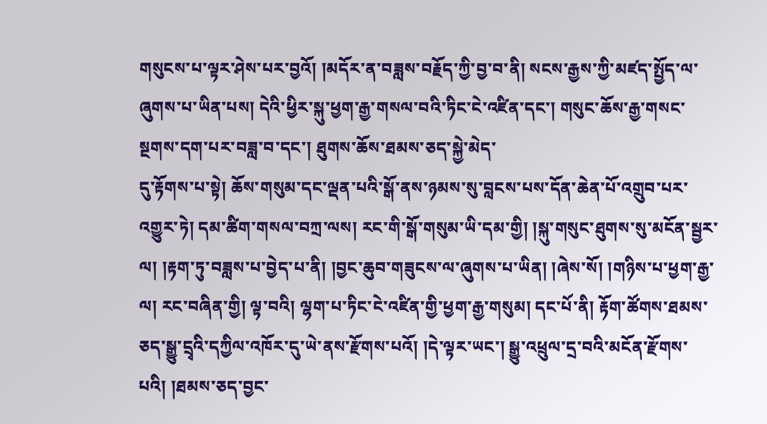གསུངས་པ་ལྟར་ཤེས་པར་བྱའོ། །མདོར་ན་བཟླས་བརྗོད་ཀྱི་བྱ་བ་ནི། སངས་རྒྱས་ཀྱི་མཛད་སྤྱོད་ལ་ཞུགས་པ་ཡིན་པས། དེའི་ཕྱིར་སྐུ་ཕྱག་རྒྱ་གསལ་བའི་ཏིང་ངེ་འཛིན་དང་། གསུང་ཆོས་རྒྱ་གསང་སྔགས་དག་པར་བཟླ་བ་དང་། ཐུགས་ཆོས་ཐམས་ཅད་སྐྱེ་མེད་
དུ་རྟོགས་པ་སྟེ། ཆོས་གསུམ་དང་ལྡན་པའི་སྒོ་ནས་ཉམས་སུ་བླངས་པས་དོན་ཆེན་པོ་འགྲུབ་པར་འགྱུར་ཏེ། དམ་ཚིག་གསལ་བཀྲ་ལས། རང་གི་སྒོ་གསུམ་ཡི་དམ་གྱི། །སྐུ་གསུང་ཐུགས་སུ་མངོན་སྦྱར་ལ། །རྟག་ཏུ་བཟླས་པ་བྱེད་པ་ནི། །བྱང་ཆུབ་གཟུངས་ལ་ཞུགས་པ་ཡིན། །ཞེས་སོ། །གཉིས་པ་ཕྱག་རྒྱ་ལ། རང་བཞིན་གྱི། ལྟ་བའི། ལྷག་པ་ཏིང་ངེ་འཛིན་གྱི་ཕྱག་རྒྱ་གསུམ། དང་པོ་ནི། རྟོག་ཚོགས་ཐམས་ཅད་སྒྱུ་དྲྭའི་དཀྱིལ་འཁོར་དུ་ཡེ་ནས་རྫོགས་པའོ། །དེ་ལྟར་ཡང་། སྒྱུ་འཕྲུལ་དྲ་བའི་མངོན་རྫོགས་པའི། །ཐམས་ཅད་བྱང་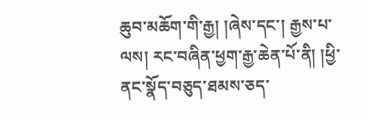ཆུབ་མཆོག་གི་རྒྱ། །ཞེས་དང་། རྒྱས་པ་ལས། རང་བཞིན་ཕྱག་རྒྱ་ཆེན་པོ་ནི། །ཕྱི་ནང་སྣོད་བཅུད་ཐམས་ཅད་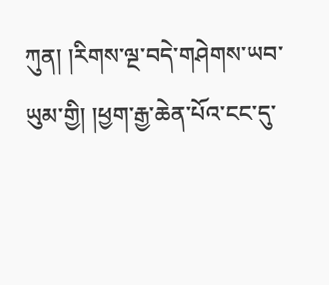ཀུན། །རིགས་ལྔ་བདེ་གཤེགས་ཡབ་ཡུམ་གྱི། །ཕྱག་རྒྱ་ཆེན་པོའ་ངང་དུ་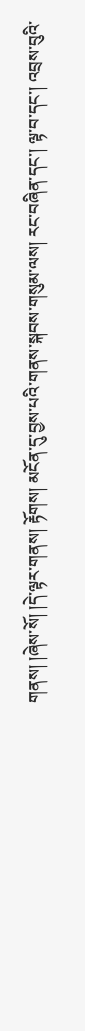གནས། །ཞེས་སོ། །དེ་ལྟར་གནས། རྟོགས། མངོན་དུ་བྱས་པའི་གནས་སྐབས་གསུམ་ལས། རང་བཞིན་དང་། ལྟ་བ་དང་། འབྲས་བུའི་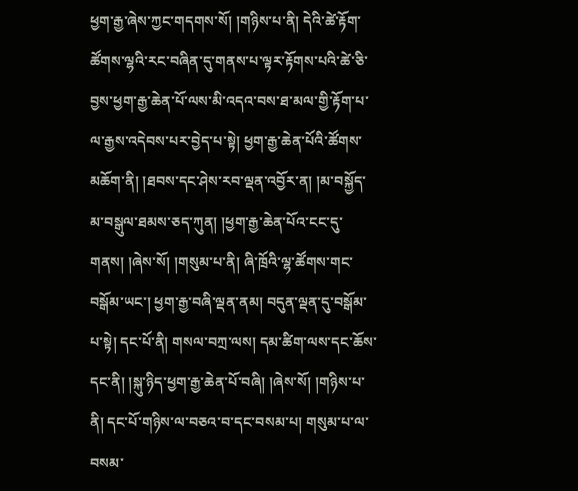ཕྱག་རྒྱ་ཞེས་ཀྱང་གདགས་སོ། །གཉིས་པ་ནི། དེའི་ཚེ་རྟོག་ཚོགས་ལྷའི་རང་བཞིན་དུ་གནས་པ་ལྟར་རྟོགས་པའི་ཚེ་ཅི་བྱས་ཕྱག་རྒྱ་ཆེན་པོ་ལས་མི་འདའ་བས་ཐ་མལ་གྱི་རྟོག་པ་ལ་རྒྱས་འདེབས་པར་བྱེད་པ་སྟེ། ཕྱག་རྒྱ་ཆེན་པོའི་ཚོགས་མཆོག་ནི། །ཐབས་དང་ཤེས་རབ་ལྡན་འབྱོར་ན། །མ་བསྐྱོད་མ་བསྒུལ་ཐམས་ཅད་ཀུན། །ཕྱག་རྒྱ་ཆེན་པོའ་ངང་དུ་གནས། །ཞེས་སོ། །གསུམ་པ་ནི། ཞི་ཁྲོའི་ལྷ་ཚོགས་གང་བསྒོམ་ཡང་། ཕྱག་རྒྱ་བཞི་ལྡན་ནམ། བདུན་ལྡན་དུ་བསྒོམ་པ་སྟེ། དང་པོ་ནི། གསལ་བཀྲ་ལས། དམ་ཚིག་ལས་དང་ཆོས་དང་ནི། །སྐུ་ཉིད་ཕྱག་རྒྱ་ཆེན་པོ་བཞི། །ཞེས་སོ། །གཉིས་པ་ནི། དང་པོ་གཉིས་ལ་བཅའ་བ་དང་བསམ་པ། གསུམ་པ་ལ་བསམ་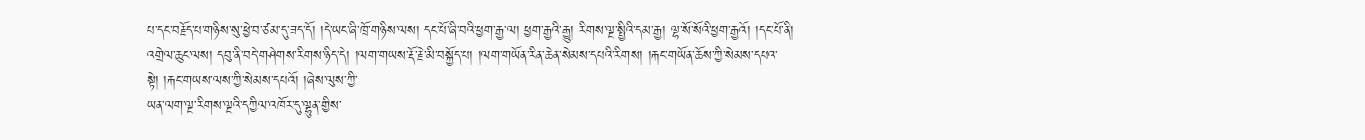པ་དང་བརྗོད་པ་གཉིས་སུ་ཕྱེ་བ་ཙམ་དུ་ཟད་དོ། །དེ་ཡང་ཞི་ཁྲོ་གཉིས་ལས། དང་པོ་ཞི་བའི་ཕྱག་རྒྱ་ལ། ཕྱག་རྒྱའི་རྒྱུ། རིགས་ལྔ་སྤྱིའི་དམ་རྒྱ། ལྷ་སོ་སོའི་ཕྱག་རྒྱའོ། །དང་པོ་ནི། འགྲེལ་ཆུང་ལས། དབུ་ནི་བདེ་གཤེགས་རིགས་ཉིད་དེ། །ལག་གཡས་རྡོ་རྗེ་མི་བསྐྱོད་པ། །ལག་གཡོན་རིན་ཆེན་སེམས་དཔའི་རིགས། །རྐང་གཡོན་ཆོས་ཀྱི་སེམས་དཔའ་སྟེ། །རྐང་གཡས་ལས་ཀྱི་སེམས་དཔའོ། །ཞེས་ལུས་ཀྱི་
ཡན་ལག་ལྔ་རིགས་ལྔའི་དཀྱིལ་འཁོར་དུ་ལྷུན་གྱིས་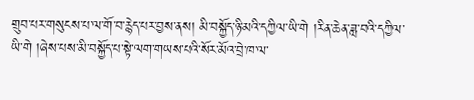གྲུབ་པར་གསུངས་པ་ལ་གོ་བ་རྙེད་པར་བྱས་ནས། མི་བསྐྱོད་ཉི་མའི་དཀྱིལ་ཡི་གེ །རིན་ཆེན་ཟླ་བའི་དཀྱིལ་ཡི་གེ །ཞེས་པས་མི་བསྐྱོད་པ་སྟེ་ལག་གཡས་པའི་སོར་མོའ་བྲེ་ཁ་ལ་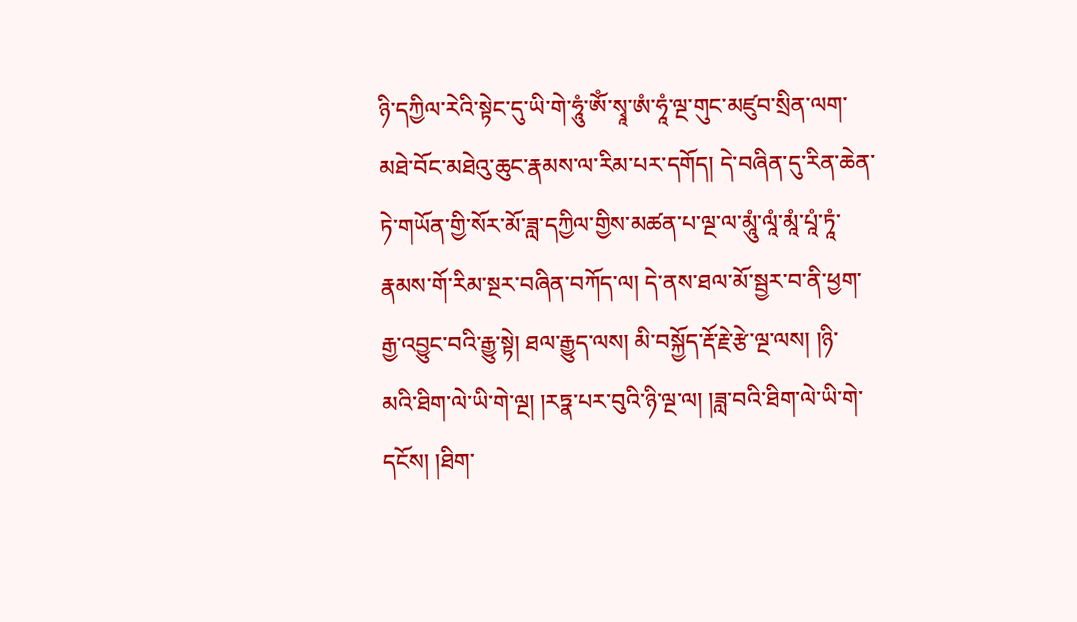ཉི་དཀྱིལ་རེའི་སྟེང་དུ་ཡི་གེ་ཧཱུཾ་ༀ་སྭཱ་ཨཾ་ཧཱཾ་ལྔ་གུང་མཛུབ་སྲིན་ལག་མཐེ་བོང་མཐེའུ་ཆུང་རྣམས་ལ་རིམ་པར་དགོད། དེ་བཞིན་དུ་རིན་ཆེན་ཏེ་གཡོན་གྱི་སོར་མོ་ཟླ་དཀྱིལ་གྱིས་མཚན་པ་ལྔ་ལ་མཱུཾ་ལཱཾ་མཱཾ་པཱཾ་ཏཱཾ་རྣམས་གོ་རིམ་སྔར་བཞིན་བཀོད་ལ། དེ་ནས་ཐལ་མོ་སྦྱར་བ་ནི་ཕྱག་རྒྱ་འབྱུང་བའི་རྒྱུ་སྟེ། ཐལ་རྒྱུད་ལས། མི་བསྐྱོད་རྡོ་རྗེ་རྩེ་ལྔ་ལས། །ཉི་མའི་ཐིག་ལེ་ཡི་གེ་ལྔ། །རཏྣ་པར་བུའི་ཉི་ལྔ་ལ། །ཟླ་བའི་ཐིག་ལེ་ཡི་གེ་དངོས། །ཐིག་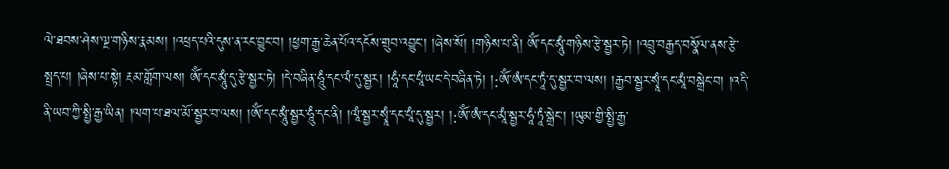ལེ་ཐབས་ཤེས་ལྔ་གཉིས་རྣམས། །འཕྲད་པའི་དུས་ན་རང་བྱུང་བ། །ཕྱག་རྒྱ་ཆེན་པོའ་དངོས་གྲུབ་འབྱུང་། །ཞེས་སོ། །གཉིས་པ་ནི། ༀ་དང་མཱུཾ་གཉིས་རྩེ་སྦྱར་ཏེ། །འབྲུ་བརྒྱད་བསྣོལ་ནས་རྩེ་སྤྲད་པ། །ཞེས་པ་སྟེ། རྔམ་གློག་ལས། ༀ་དང་མཱུཾ་དུ་རྩེ་སྦྱར་ཏེ། །དེ་བཞིན་ཧཱུཾ་དང་ལཾ་དུ་སྦྱར། །ཧཱཾ་དང་པཱཾ་ཡང་དེ་བཞིན་ཏེ། །:ༀ་ཨཾ་དང་ཏཱཾ་དུ་སྦྱར་བ་ལས། །རྒྱབ་སྦྱར་སྭཱཾ་དང་མཱཾ་བསྒྲེང་བ། །འདི་ནི་ཡབ་ཀྱི་སྤྱི་རྒྱ་ཡིན། །ལག་པ་ཐལ་མོ་སྦྱར་བ་ལས། །ༀ་དང་མཱུཾ་སྦྱར་ཧཱུཾ་དང་ནི། །ལཱཾ་སྦྱར་སྭཱཾ་དང་པཱཾ་དུ་སྦྱར། །:ༀ་ཨཾ་དང་མཱཾ་སྦྱར་ཧཱཾ་ཏཱཾ་སྒྲེང་། །ཡུམ་གྱི་སྤྱི་རྒྱ་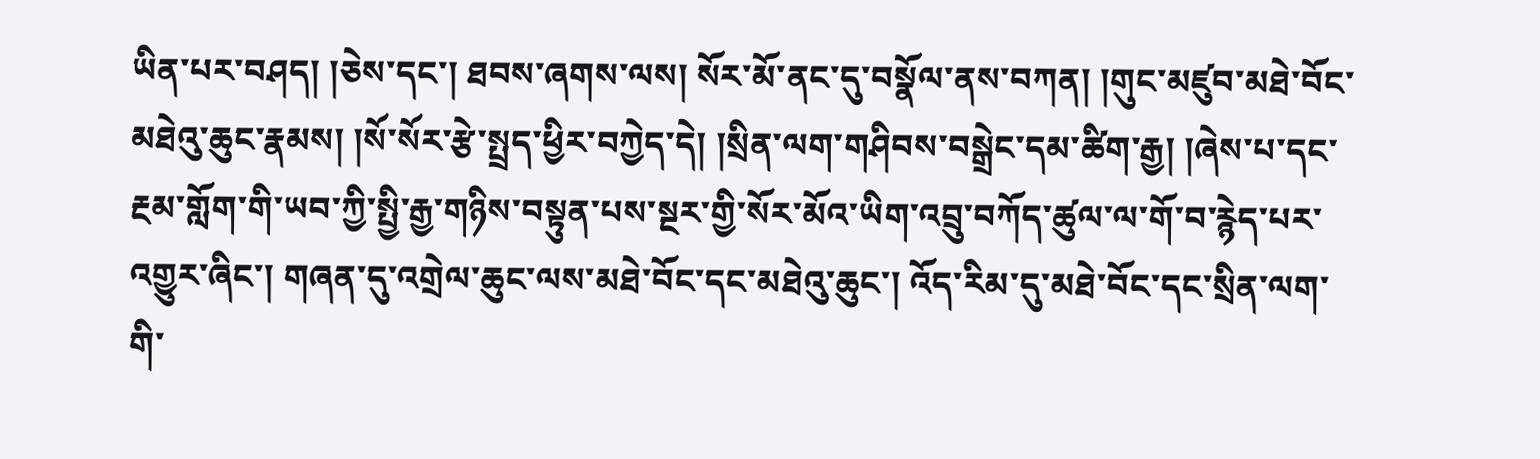ཡིན་པར་བཤད། །ཅེས་དང་། ཐབས་ཞགས་ལས། སོར་མོ་ནང་དུ་བསྣོལ་ནས་བཀན། །གུང་མཛུབ་མཐེ་བོང་མཐེའུ་ཆུང་རྣམས། །སོ་སོར་རྩེ་སྤྲད་ཕྱིར་བཀྱེད་དེ། །སྲིན་ལག་གཤིབས་བསྒྲེང་དམ་ཚིག་རྒྱ། །ཞེས་པ་དང་རྔམ་གློག་གི་ཡབ་ཀྱི་སྤྱི་རྒྱ་གཉིས་བསྟུན་པས་སྔར་གྱི་སོར་མོའ་ཡིག་འབྲུ་བཀོད་ཚུལ་ལ་གོ་བ་རྙེད་པར་འགྱུར་ཞིང་། གཞན་དུ་འགྲེལ་ཆུང་ལས་མཐེ་བོང་དང་མཐེའུ་ཆུང་། འོད་རིམ་དུ་མཐེ་བོང་དང་སྲིན་ལག་གི་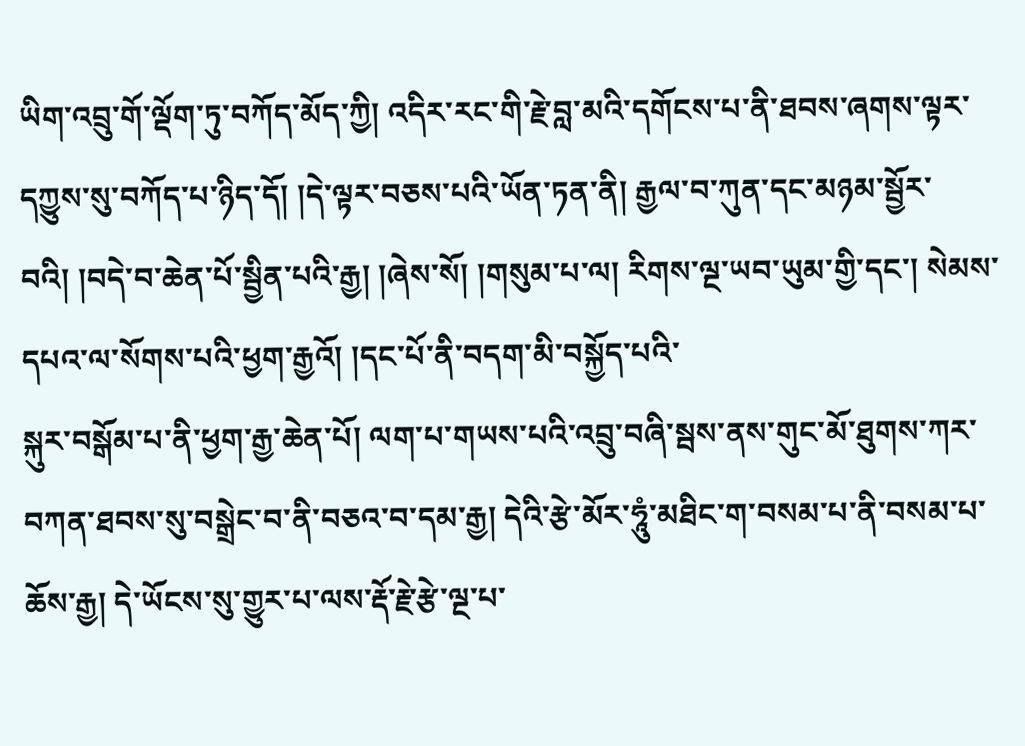ཡིག་འབྲུ་གོ་ལྡོག་ཏུ་བཀོད་མོད་ཀྱི། འདིར་རང་གི་རྗེ་བླ་མའི་དགོངས་པ་ནི་ཐབས་ཞགས་ལྟར་དཀྱུས་སུ་བཀོད་པ་ཉིད་དོ། །དེ་ལྟར་བཅས་པའི་ཡོན་ཏན་ནི། རྒྱལ་བ་ཀུན་དང་མཉམ་སྦྱོར་བའི། །བདེ་བ་ཆེན་པོ་སྦྱིན་པའི་རྒྱ། །ཞེས་སོ། །གསུམ་པ་ལ། རིགས་ལྔ་ཡབ་ཡུམ་གྱི་དང་། སེམས་དཔའ་ལ་སོགས་པའི་ཕྱག་རྒྱའོ། །དང་པོ་ནི་བདག་མི་བསྐྱོད་པའི་
སྐུར་བསྒོམ་པ་ནི་ཕྱག་རྒྱ་ཆེན་པོ། ལག་པ་གཡས་པའི་འབྲུ་བཞི་སྦས་ནས་གུང་མོ་ཐུགས་ཀར་བཀན་ཐབས་སུ་བསྒྲེང་བ་ནི་བཅའ་བ་དམ་རྒྱ། དེའི་རྩེ་མོར་ཧཱུཾ་མཐིང་ག་བསམ་པ་ནི་བསམ་པ་ཆོས་རྒྱ། དེ་ཡོངས་སུ་གྱུར་པ་ལས་རྡོ་རྗེ་རྩེ་ལྔ་པ་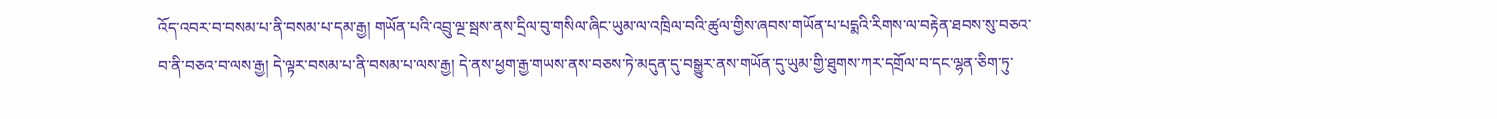འོད་འབར་བ་བསམ་པ་ནི་བསམ་པ་དམ་རྒྱ། གཡོན་པའི་འབྲུ་ལྔ་སྦས་ནས་དྲིལ་བུ་གསིལ་ཞིང་ཡུམ་ལ་འཁྲིལ་བའི་ཚུལ་གྱིས་ཞབས་གཡོན་པ་པདྨའི་རིགས་ལ་བརྟེན་ཐབས་སུ་བཅའ་བ་ནི་བཅའ་བ་ལས་རྒྱ། དེ་ལྟར་བསམ་པ་ནི་བསམ་པ་ལས་རྒྱ། དེ་ནས་ཕྱག་རྒྱ་གཡས་ནས་བཅས་ཏེ་མདུན་དུ་བསྒྱུར་ནས་གཡོན་དུ་ཡུམ་གྱི་ཐུགས་ཀར་དགྲོལ་བ་དང་ལྷན་ཅིག་ཏུ་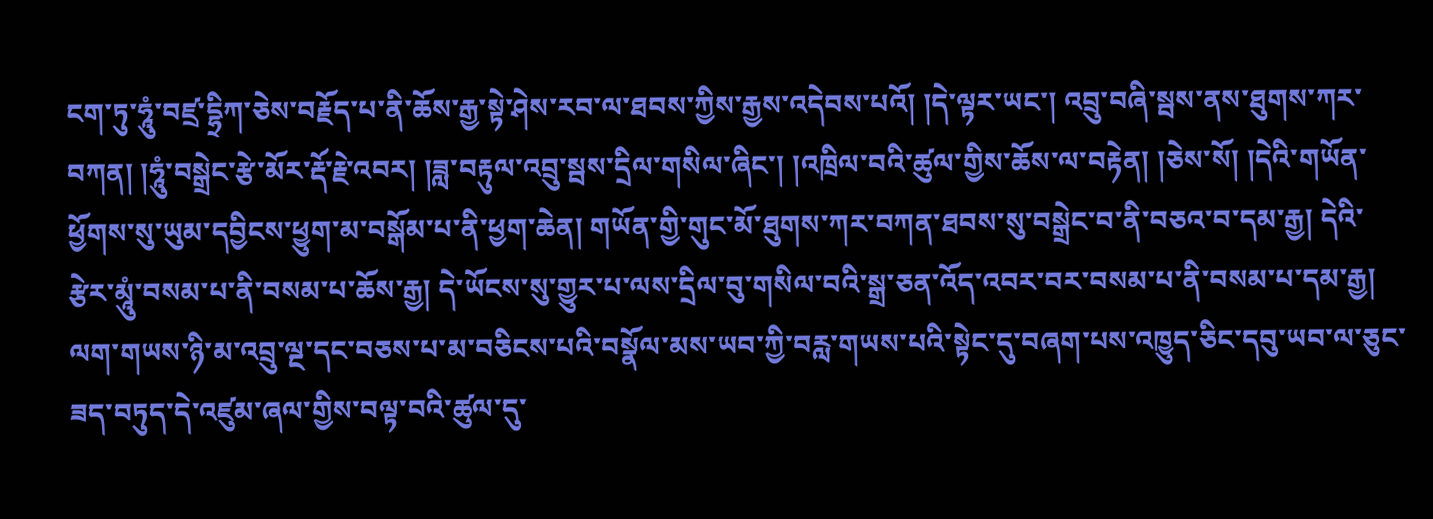ངག་ཏུ་ཧཱུཾ་བཛྲ་དྷྲིཀ་ཅེས་བརྗོད་པ་ནི་ཆོས་རྒྱ་སྟེ་ཤེས་རབ་ལ་ཐབས་ཀྱིས་རྒྱས་འདེབས་པའོ། །དེ་ལྟར་ཡང་། འབྲུ་བཞི་སྦས་ནས་ཐུགས་ཀར་བཀན། །ཧཱུཾ་བསྒྲེང་རྩེ་མོར་རྡོ་རྗེ་འབར། །ཟླ་བརྟུལ་འབྲུ་སྦས་དྲིལ་གསིལ་ཞིང་། །འཁྲིལ་བའི་ཚུལ་གྱིས་ཆོས་ལ་བརྟེན། །ཅེས་སོ། །དེའི་གཡོན་ཕྱོགས་སུ་ཡུམ་དབྱིངས་ཕྱུག་མ་བསྒོམ་པ་ནི་ཕྱག་ཆེན། གཡོན་གྱི་གུང་མོ་ཐུགས་ཀར་བཀན་ཐབས་སུ་བསྒྲེང་བ་ནི་བཅའ་བ་དམ་རྒྱ། དེའི་རྩེར་མཱུཾ་བསམ་པ་ནི་བསམ་པ་ཆོས་རྒྱ། དེ་ཡོངས་སུ་གྱུར་པ་ལས་དྲིལ་བུ་གསིལ་བའི་སྒྲ་ཅན་འོད་འབར་བར་བསམ་པ་ནི་བསམ་པ་དམ་རྒྱ། ལག་གཡས་ཉི་མ་འབྲུ་ལྔ་དང་བཅས་པ་མ་བཅིངས་པའི་བསྣོལ་མས་ཡབ་ཀྱི་བརླ་གཡས་པའི་སྟེང་དུ་བཞག་པས་འཁྱུད་ཅིང་དབུ་ཡབ་ལ་ཅུང་ཟད་བཏུད་དེ་འཛུམ་ཞལ་གྱིས་བལྟ་བའི་ཚུལ་དུ་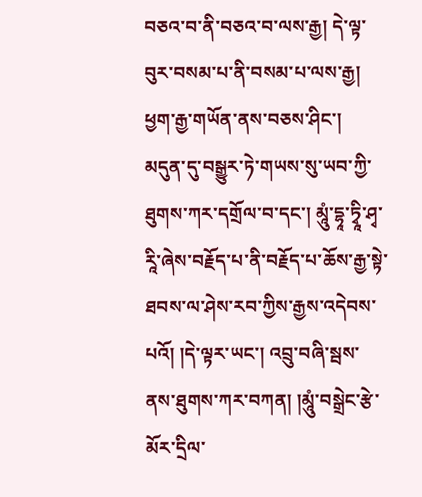བཅའ་བ་ནི་བཅའ་བ་ལས་རྒྱ། དེ་ལྟ་བུར་བསམ་པ་ནི་བསམ་པ་ལས་རྒྱ། ཕྱག་རྒྱ་གཡོན་ནས་བཅས་ཤིང་། མདུན་དུ་བསྒྱུར་ཏེ་གཡས་སུ་ཡབ་ཀྱི་ཐུགས་ཀར་དགྲོལ་བ་དང་། མཱུཾ་དྷཱ་ཏྭཱི་ཤྭ་རཱི་ཞེས་བརྗོད་པ་ནི་བརྗོད་པ་ཆོས་རྒྱ་སྟེ་ཐབས་ལ་ཤེས་རབ་ཀྱིས་རྒྱས་འདེབས་པའོ། །དེ་ལྟར་ཡང་། འབྲུ་བཞི་སྦས་ནས་ཐུགས་ཀར་བཀན། །མཱུཾ་བསྒྲེང་རྩེ་མོར་དྲིལ་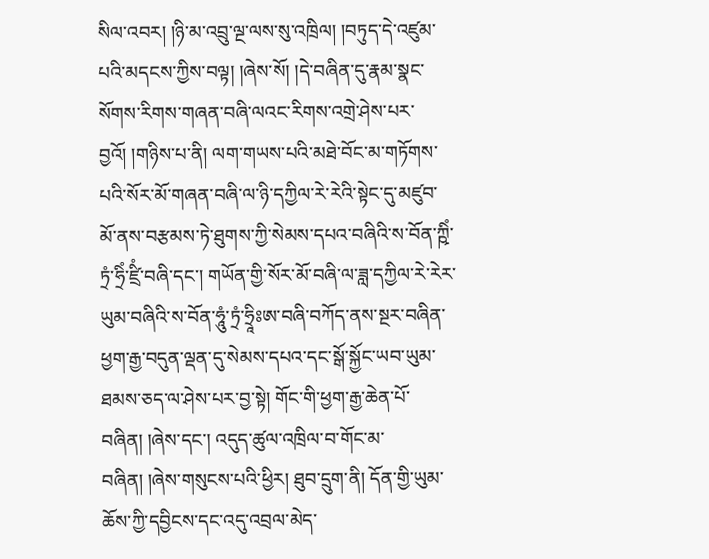སིལ་འབར། །ཉི་མ་འབྲུ་ལྔ་ལས་སུ་འཁྲིལ། །བཏུད་དེ་འཛུམ་པའི་མདངས་ཀྱིས་བལྟ། །ཞེས་སོ། །དེ་བཞིན་དུ་རྣམ་སྣང་སོགས་རིགས་གཞན་བཞི་ལའང་རིགས་འགྲེ་ཤེས་པར་བྱའོ། །གཉིས་པ་ནི། ལག་གཡས་པའི་མཐེ་བོང་མ་གཏོགས་པའི་སོར་མོ་གཞན་བཞི་ལ་ཉི་དཀྱིལ་རེ་རེའི་སྟེང་དུ་མཛུབ་
མོ་ནས་བརྩམས་ཏེ་ཐུགས་ཀྱི་སེམས་དཔའ་བཞིའི་ས་བོན་ཀྵིཾ་ཏྲཾ་ཧྲིཾ་ཛྲིཾ་བཞི་དང་། གཡོན་གྱི་སོར་མོ་བཞི་ལ་ཟླ་དཀྱིལ་རེ་རེར་ཡུམ་བཞིའི་ས་བོན་ཧཱུཾ་ཏྲཾ་ཧྲཱིཿཨ་བཞི་བཀོད་ནས་སྔར་བཞིན་ཕྱག་རྒྱ་བདུན་ལྡན་དུ་སེམས་དཔའ་དང་སྒོ་སྐྱོང་ཡབ་ཡུམ་ཐམས་ཅད་ལ་ཤེས་པར་བྱ་སྟེ། གོང་གི་ཕྱག་རྒྱ་ཆེན་པོ་བཞིན། །ཞེས་དང་། འདུད་ཚུལ་འཁྲིལ་བ་གོང་མ་བཞིན། །ཞེས་གསུངས་པའི་ཕྱིར། ཐུབ་དྲུག་ནི། དོན་གྱི་ཡུམ་ཆོས་ཀྱི་དབྱིངས་དང་འདུ་འབྲལ་མེད་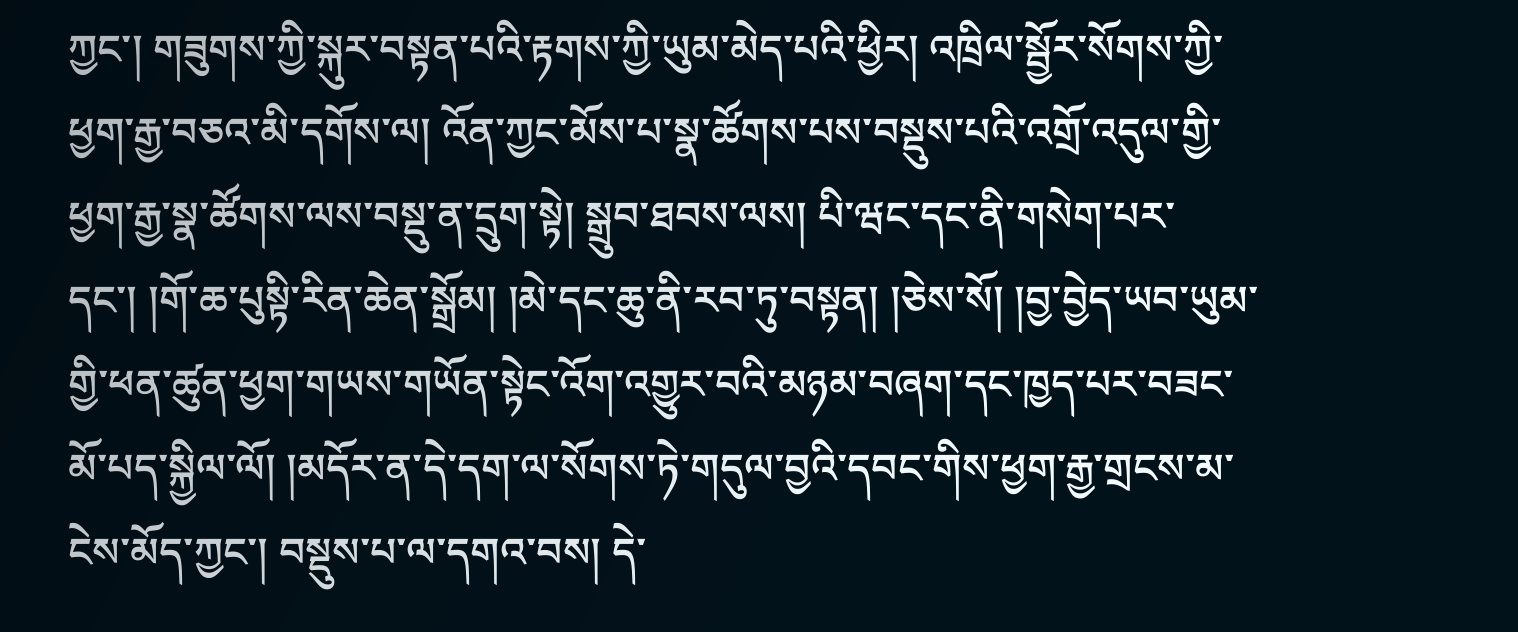ཀྱང་། གཟུགས་ཀྱི་སྐུར་བསྟན་པའི་རྟགས་ཀྱི་ཡུམ་མེད་པའི་ཕྱིར། འཁྲིལ་སྦྱོར་སོགས་ཀྱི་ཕྱག་རྒྱ་བཅའ་མི་དགོས་ལ། འོན་ཀྱང་མོས་པ་སྣ་ཚོགས་པས་བསྡུས་པའི་འགྲོ་འདུལ་གྱི་ཕྱག་རྒྱ་སྣ་ཚོགས་ལས་བསྡུ་ན་དྲུག་སྟེ། སྒྲུབ་ཐབས་ལས། པི་ཝང་དང་ནི་གསེག་པར་དང་། །གོ་ཆ་པུསྟི་རིན་ཆེན་སྒྲོམ། །མེ་དང་ཆུ་ནི་རབ་ཏུ་བསྟན། །ཅེས་སོ། །བྱ་བྱེད་ཡབ་ཡུམ་གྱི་ཕན་ཚུན་ཕྱག་གཡས་གཡོན་སྟེང་འོག་འགྱུར་བའི་མཉམ་བཞག་དང་ཁྱད་པར་བཟང་མོ་པད་སྐྱིལ་ལོ། །མདོར་ན་དེ་དག་ལ་སོགས་ཏེ་གདུལ་བྱའི་དབང་གིས་ཕྱག་རྒྱ་གྲངས་མ་ངེས་མོད་ཀྱང་། བསྡུས་པ་ལ་དགའ་བས། དེ་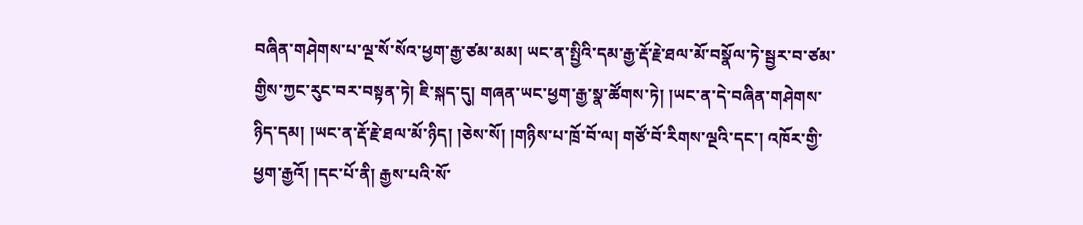བཞིན་གཤེགས་པ་ལྔ་སོ་སོའ་ཕྱག་རྒྱ་ཙམ་མམ། ཡང་ན་སྤྱིའི་དམ་རྒྱ་རྡོ་རྗེ་ཐལ་མོ་བསྣོལ་ཏེ་སྦྱར་བ་ཙམ་གྱིས་ཀྱང་རུང་བར་བསྟན་ཏེ། ཇི་སྐད་དུ། གཞན་ཡང་ཕྱག་རྒྱ་སྣ་ཚོགས་ཏེ། །ཡང་ན་དེ་བཞིན་གཤེགས་ཉིད་དམ། །ཡང་ན་རྡོ་རྗེ་ཐལ་མོ་ཉིད། །ཅེས་སོ། །གཉིས་པ་ཁྲོ་བོ་ལ། གཙོ་བོ་རིགས་ལྔའི་དང་། འཁོར་གྱི་ཕྱག་རྒྱའོ། །དང་པོ་ནི། རྒྱས་པའི་སོ་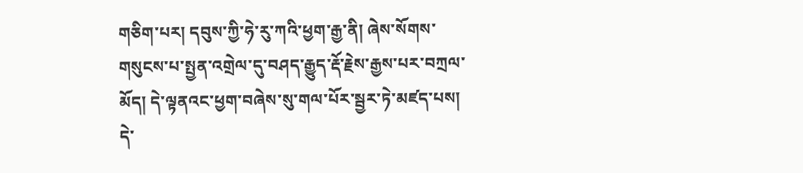གཅིག་པར། དབུས་ཀྱི་ཧེ་རུ་ཀའི་ཕྱག་རྒྱ་ནི། ཞེས་སོགས་གསུངས་པ་སྤྱན་འགྲེལ་དུ་བཤད་རྒྱུད་རྡོ་རྗེས་རྒྱས་པར་བཀྲལ་མོད། དེ་ལྟནའང་ཕྱག་བཞེས་སུ་གལ་པོར་སྦྱར་ཏེ་མཛད་པས། དེ་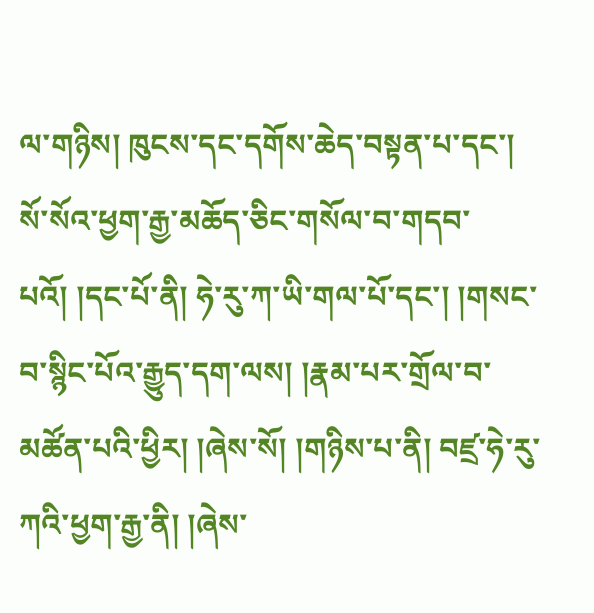ལ་གཉིས། ཁུངས་དང་དགོས་ཆེད་བསྟན་པ་དང་། སོ་སོའ་ཕྱག་རྒྱ་མཆོད་ཅིང་གསོལ་བ་གདབ་པའོ། །དང་པོ་ནི། ཧེ་རུ་ཀ་ཡི་གལ་པོ་དང་། །གསང་བ་སྙིང་པོའ་རྒྱུད་དག་ལས། །རྣམ་པར་གྲོལ་བ་མཚོན་པའི་ཕྱིར། །ཞེས་སོ། །གཉིས་པ་ནི། བཛྲ་ཧེ་རུ་ཀའི་ཕྱག་རྒྱ་ནི། །ཞེས་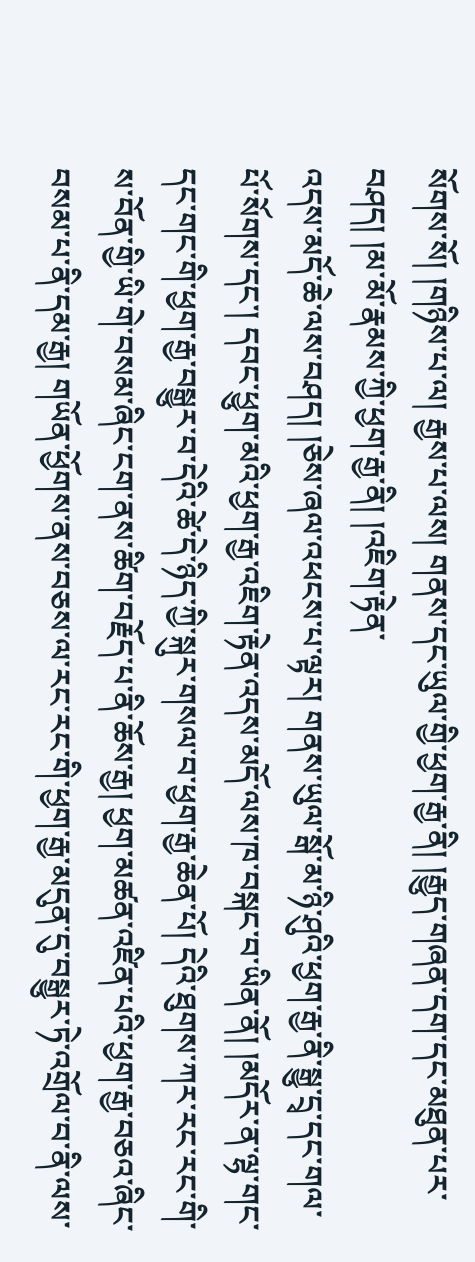སོགས་སོ། །གཉིས་པ་ལ། རྒྱས་པ་ལས། གནས་དང་ཡུལ་གྱི་ཕྱག་རྒྱ་ནི། །རྒྱུད་གཞན་དག་དང་མཐུན་པར་བཤད། །མ་མོ་རྣམས་ཀྱི་ཕྱག་རྒྱ་ནི། །འཇིག་རྟེན་
འདས་མདོ་ཆེ་ལས་བཤད། །ཅེས་ཞལ་འཕངས་པ་ལྟར། གནས་ཡུལ་སྒོ་མ་ཉི་ཤུའི་ཕྱག་རྒྱ་ནི་སྒྱུ་དྲྭ་དང་གལ་པོ་སོགས་དང་། དབང་ཕྱུག་མའི་ཕྱག་རྒྱ་འཇིག་རྟེན་འདས་མདོ་ལས་ཁ་བསྐང་བ་ཡིན་ནོ། །མདོར་ན་ལྷ་གང་དང་གང་གི་ཕྱག་རྒྱ་བསྒྱུར་བ་དེའི་ཚེ་དེ་ཉིད་ཀྱི་སྐུར་གསལ་བ་ཕྱག་རྒྱ་ཆེན་པོ། དེའི་ཐུགས་ཀར་རང་རང་གི་ས་བོན་གྱི་ཡི་གེ་བསམ་ཞིང་ངག་ནས་ཚིག་བརྗོད་པ་ནི་ཆོས་རྒྱ། ཕྱག་མཚན་འཛིན་པའི་ཕྱག་རྒྱ་བཅའ་ཞིང་བསམ་པ་ནི་དམ་རྒྱ། གཡོན་ཕྱོགས་ནས་བཅས་ལ་རང་རང་གི་ཕྱག་རྒྱ་མདུན་དུ་བསྒྱུར་ཏེ་འགྲོལ་བ་ནི་ལས་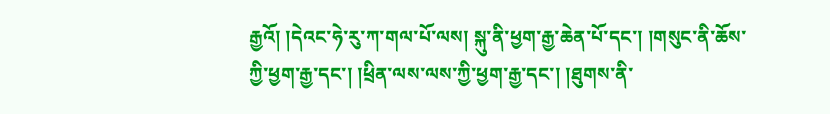རྒྱའོ། །དེའང་ཧེ་རུ་ཀ་གལ་པོ་ལས། སྐུ་ནི་ཕྱག་རྒྱ་ཆེན་པོ་དང་། །གསུང་ནི་ཆོས་ཀྱི་ཕྱག་རྒྱ་དང་། །ཕྲིན་ལས་ལས་ཀྱི་ཕྱག་རྒྱ་དང་། །ཐུགས་ནི་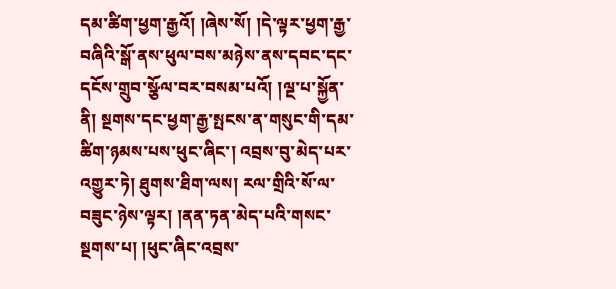དམ་ཚིག་ཕྱག་རྒྱའོ། །ཞེས་སོ། །དེ་ལྟར་ཕྱག་རྒྱ་བཞིའི་སྒོ་ནས་ཕུལ་བས་མཉེས་ནས་དབང་དང་དངོས་གྲུབ་སྩོལ་བར་བསམ་པའོ། །ལྔ་པ་སྐྱོན་ནི། སྔགས་དང་ཕྱག་རྒྱ་སྤངས་ན་གསུང་གི་དམ་ཚིག་ཉམས་པས་ཕུང་ཞིང་། འབྲས་བུ་མེད་པར་འགྱུར་ཏེ། ཐུགས་ཐིག་ལས། རལ་གྲིའི་སོ་ལ་བཟུང་ཉེས་ལྟར། །ནན་ཏན་མེད་པའི་གསང་སྔགས་པ། །ཕུང་ཞིང་འབྲས་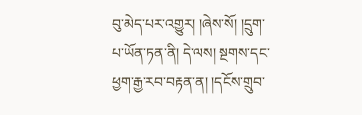བུ་མེད་པར་འགྱུར། །ཞེས་སོ། །དྲུག་པ་ཡོན་ཏན་ནི། དེ་ལས། སྔགས་དང་ཕྱག་རྒྱ་རབ་བརྟན་ན། །དངོས་གྲུབ་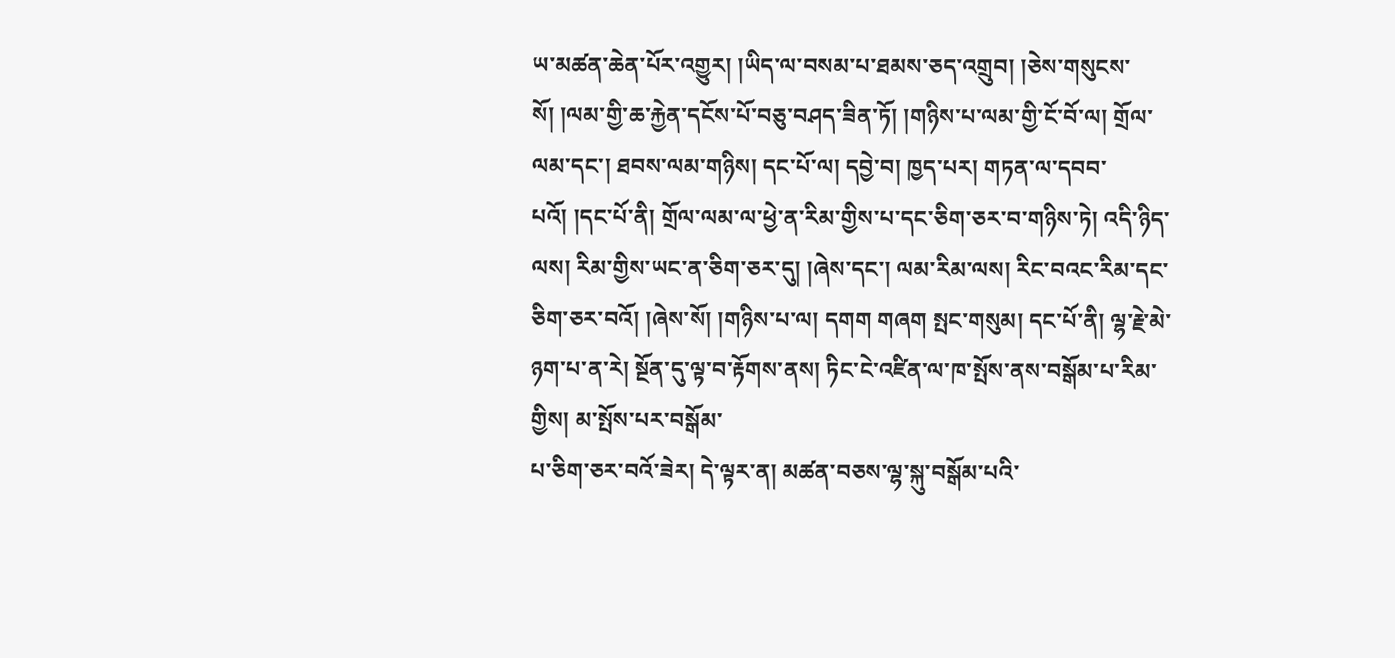ཡ་མཚན་ཆེན་པོར་འགྱུར། །ཡིད་ལ་བསམ་པ་ཐམས་ཅད་འགྲུབ། །ཅེས་གསུངས་སོ། །ལམ་གྱི་ཆ་རྐྱེན་དངོས་པོ་བཅུ་བཤད་ཟིན་ཏོ། །གཉིས་པ་ལམ་གྱི་ངོ་བོ་ལ། གྲོལ་ལམ་དང་། ཐབས་ལམ་གཉིས། དང་པོ་ལ། དབྱེ་བ། ཁྱད་པར། གཏན་ལ་དབབ་པའོ། །དང་པོ་ནི། གྲོལ་ལམ་ལ་ཕྱེ་ན་རིམ་གྱིས་པ་དང་ཅིག་ཅར་བ་གཉིས་ཏེ། འདི་ཉིད་ལས། རིམ་གྱིས་ཡང་ན་ཅིག་ཅར་དུ། །ཞེས་དང་། ལམ་རིམ་ལས། རིང་བའང་རིམ་དང་ཅིག་ཅར་བའོ། །ཞེས་སོ། །གཉིས་པ་ལ། དགག གཞག སྤང་གསུམ། དང་པོ་ནི། ལྷ་རྗེ་མེ་ཉག་པ་ན་རེ། སྔོན་དུ་ལྟ་བ་རྟོགས་ནས། ཏིང་ངེ་འཛིན་ལ་ཁ་སྤོས་ནས་བསྒོམ་པ་རིམ་གྱིས། མ་སྤོས་པར་བསྒོམ་
པ་ཅིག་ཅར་བའོ་ཟེར། དེ་ལྟར་ན། མཚན་བཅས་ལྷ་སྐུ་བསྒོམ་པའི་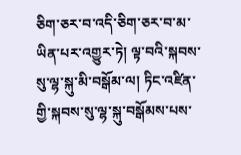ཅིག་ཅར་བ་འདི་ཅིག་ཅར་བ་མ་ཡིན་པར་འགྱུར་ཏེ། ལྟ་བའི་སྐབས་སུ་ལྷ་སྐུ་མི་བསྒོམ་ལ། ཏིང་འཛིན་གྱི་སྐབས་སུ་ལྷ་སྐུ་བསྒོམས་པས་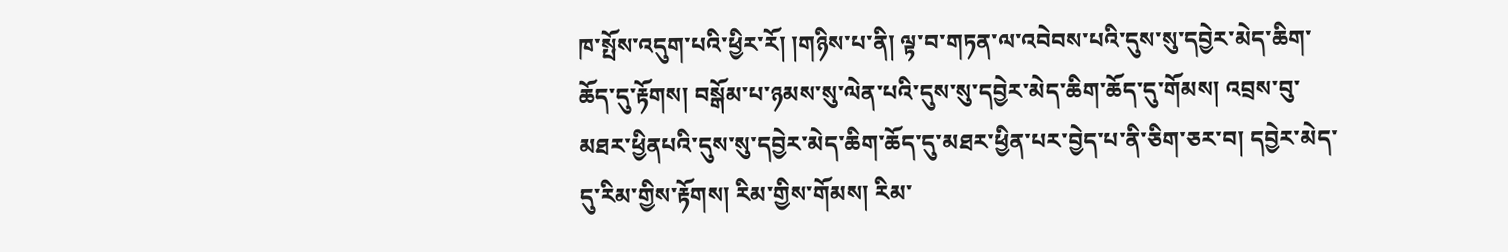ཁ་སྤོས་འདུག་པའི་ཕྱིར་རོ། །གཉིས་པ་ནི། ལྟ་བ་གཏན་ལ་འབེབས་པའི་དུས་སུ་དབྱེར་མེད་ཆིག་ཆོད་དུ་རྟོགས། བསྒོམ་པ་ཉམས་སུ་ལེན་པའི་དུས་སུ་དབྱེར་མེད་ཆིག་ཆོད་དུ་གོམས། འབྲས་བུ་མཐར་ཕྱིནཔའི་དུས་སུ་དབྱེར་མེད་ཆིག་ཆོད་དུ་མཐར་ཕྱིན་པར་བྱེད་པ་ནི་ཅིག་ཅར་བ། དབྱེར་མེད་དུ་རིམ་གྱིས་རྟོགས། རིམ་གྱིས་གོམས། རིམ་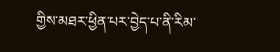གྱིས་མཐར་ཕྱིན་པར་བྱེད་པ་ནི་རིམ་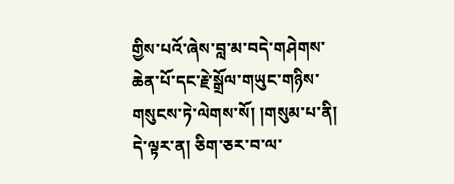གྱིས་པའོ་ཞེས་བླ་མ་བདེ་གཤེགས་ཆེན་པོ་དང་རྗེ་སྒྲོལ་གཡུང་གཉིས་གསུངས་ཏེ་ལེགས་སོ། །གསུམ་པ་ནི། དེ་ལྟར་ན། ཅིག་ཅར་བ་ལ་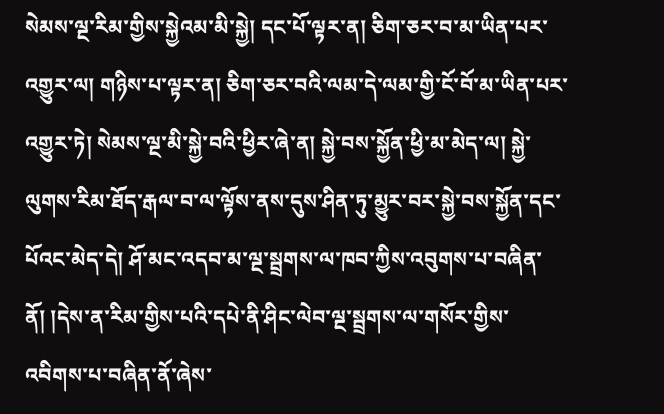སེམས་ལྔ་རིམ་གྱིས་སྐྱེའམ་མི་སྐྱེ། དང་པོ་ལྟར་ན། ཅིག་ཅར་བ་མ་ཡིན་པར་འགྱུར་ལ། གཉིས་པ་ལྟར་ན། ཅིག་ཅར་བའི་ལམ་དེ་ལམ་གྱི་ངོ་བོ་མ་ཡིན་པར་འགྱུར་ཏེ། སེམས་ལྔ་མི་སྐྱེ་བའི་ཕྱིར་ཞེ་ན། སྐྱེ་བས་སྐྱོན་ཕྱི་མ་མེད་ལ། སྐྱེ་ལུགས་རིམ་ཐོད་རྒལ་བ་ལ་ལྟོས་ནས་དུས་ཤིན་ཏུ་མྱུར་བར་སྐྱེ་བས་སྐྱོན་དང་པོའང་མེད་དེ། ཤོ་མང་འདབ་མ་ལྔ་སྦྲགས་ལ་ཁབ་ཀྱིས་འབུགས་པ་བཞིན་ནོ། །དེས་ན་རིམ་གྱིས་པའི་དཔེ་ནི་ཤིང་ལེབ་ལྔ་སྦྲགས་ལ་གསོར་གྱིས་འབིགས་པ་བཞིན་ནོ་ཞེས་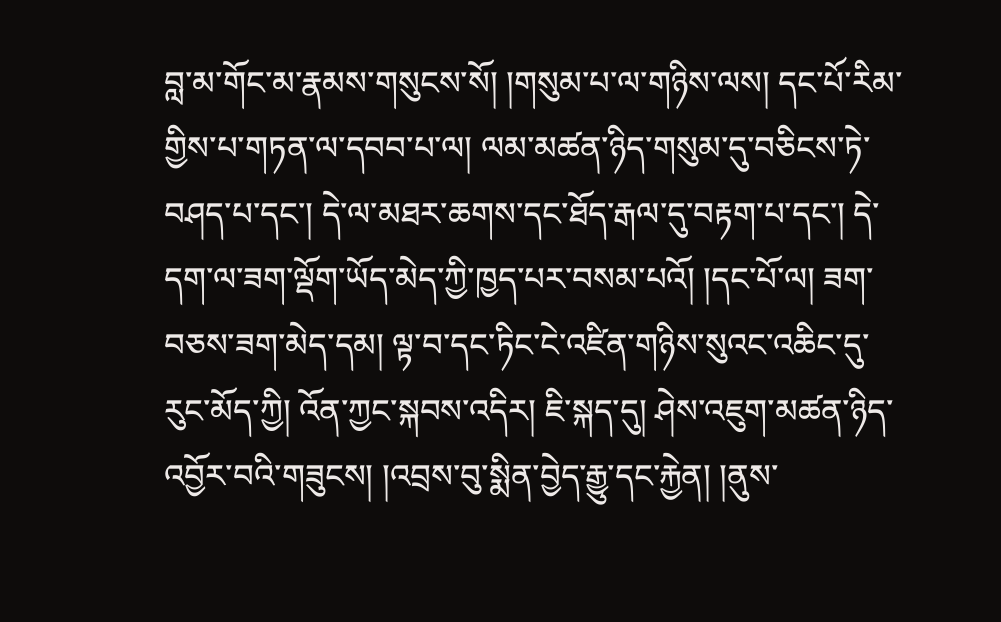བླ་མ་གོང་མ་རྣམས་གསུངས་སོ། །གསུམ་པ་ལ་གཉིས་ལས། དང་པོ་རིམ་གྱིས་པ་གཏན་ལ་དབབ་པ་ལ། ལམ་མཚན་ཉིད་གསུམ་དུ་བཅིངས་ཏེ་བཤད་པ་དང་། དེ་ལ་མཐར་ཆགས་དང་ཐོད་རྒལ་དུ་བརྟག་པ་དང་། དེ་དག་ལ་ཟག་ལྡོག་ཡོད་མེད་ཀྱི་ཁྱད་པར་བསམ་པའོ། །དང་པོ་ལ། ཟག་བཅས་ཟག་མེད་དམ། ལྟ་བ་དང་ཏིང་ངེ་འཛིན་གཉིས་སུའང་འཆིང་དུ་རུང་མོད་ཀྱི། འོན་ཀྱང་སྐབས་འདིར། ཇི་སྐད་དུ། ཤེས་འཇུག་མཚན་ཉིད་འབྱོར་བའི་གཟུངས། །འབྲས་བུ་སྨིན་བྱེད་རྒྱུ་དང་རྐྱེན། །ནུས་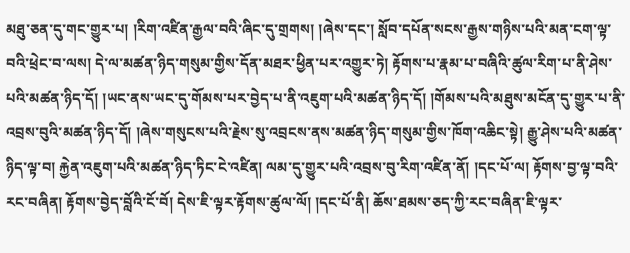མཐུ་ཅན་དུ་གང་གྱུར་པ། །རིག་འཛིན་རྒྱལ་བའི་ཞིང་དུ་གྲགས། །ཞེས་དང་། སློབ་དཔོན་སངས་རྒྱས་གཉིས་པའི་མན་ངག་ལྟ་བའི་ཕྲེང་བ་ལས། དེ་ལ་མཚན་ཉིད་གསུམ་གྱིས་དོན་མཐར་ཕྱིན་པར་འགྱུར་ཏེ། རྟོགས་པ་རྣམ་པ་བཞིའི་ཚུལ་རིག་པ་ནི་ཤེས་
པའི་མཚན་ཉིད་དོ། །ཡང་ནས་ཡང་དུ་གོམས་པར་བྱེད་པ་ནི་འཇུག་པའི་མཚན་ཉིད་དོ། །གོམས་པའི་མཐུས་མངོན་དུ་གྱུར་པ་ནི་འབྲས་བུའི་མཚན་ཉིད་དོ། །ཞེས་གསུངས་པའི་རྗེས་སུ་འབྲངས་ནས་མཚན་ཉིད་གསུམ་གྱིས་ཁོག་འཆིང་སྟེ། རྒྱུ་ཤེས་པའི་མཚན་ཉིད་ལྟ་བ། རྐྱེན་འཇུག་པའི་མཚན་ཉིད་ཏིང་ངེ་འཛིན། ལམ་དུ་གྱུར་པའི་འབྲས་བུ་རིག་འཛིན་ནོ། །དང་པོ་ལ། རྟོགས་བྱ་ལྟ་བའི་རང་བཞིན། རྟོགས་བྱེད་བློའི་ངོ་བོ། དེས་ཇི་ལྟར་རྟོགས་ཚུལ་ལོ། །དང་པོ་ནི། ཆོས་ཐམས་ཅད་ཀྱི་རང་བཞིན་ཇི་ལྟར་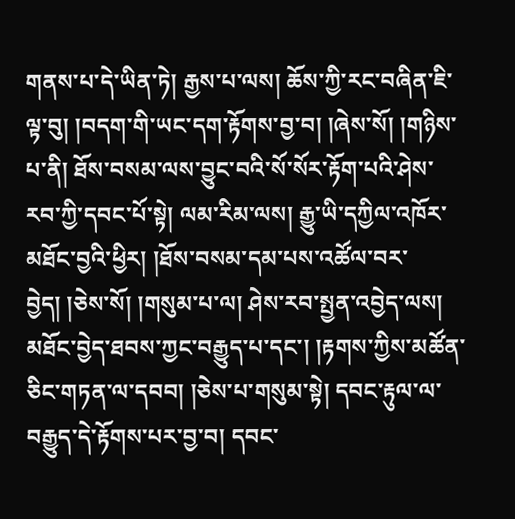གནས་པ་དེ་ཡིན་ཏེ། རྒྱས་པ་ལས། ཆོས་ཀྱི་རང་བཞིན་ཇི་ལྟ་བུ། །བདག་གི་ཡང་དག་རྟོགས་བྱ་བ། །ཞེས་སོ། །གཉིས་པ་ནི། ཐོས་བསམ་ལས་བྱུང་བའི་སོ་སོར་རྟོག་པའི་ཤེས་རབ་ཀྱི་དབང་པོ་སྟེ། ལམ་རིམ་ལས། རྒྱུ་ཡི་དཀྱིལ་འཁོར་མཐོང་བྱའི་ཕྱིར། །ཐོས་བསམ་དམ་པས་འཚོལ་བར་བྱེད། །ཅེས་སོ། །གསུམ་པ་ལ། ཤེས་རབ་སྤྱན་འབྱེད་ལས། མཐོང་བྱེད་ཐབས་ཀྱང་བརྒྱུད་པ་དང་། །རྟགས་ཀྱིས་མཚོན་ཅིང་གཏན་ལ་དབབ། །ཅེས་པ་གསུམ་སྟེ། དབང་རྟུལ་ལ་བརྒྱུད་དེ་རྟོགས་པར་བྱ་བ། དབང་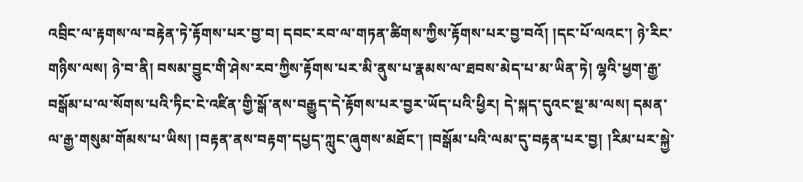འབྲིང་ལ་རྟགས་ལ་བརྟེན་ཏེ་རྟོགས་པར་བྱ་བ། དབང་རབ་ལ་གཏན་ཚིགས་ཀྱིས་རྟོགས་པར་བྱ་བའོ། །དང་པོ་ལའང་། ཉེ་རིང་གཉིས་ལས། ཉེ་བ་ནི། བསམ་བྱུང་གི་ཤེས་རབ་ཀྱིས་རྟོགས་པར་མི་ནུས་པ་རྣམས་ལ་ཐབས་མེད་པ་མ་ཡིན་ཏེ། ལྷའི་ཕྱག་རྒྱ་བསྒོམ་པ་ལ་སོགས་པའི་ཏིང་ངེ་འཛིན་གྱི་སྒོ་ནས་བརྒྱུད་དེ་རྟོགས་པར་བྱར་ཡོད་པའི་ཕྱིར། དེ་སྐད་དུའང་སྔ་མ་ལས། དམན་ལ་རྒྱ་གསུམ་གོམས་པ་ཡིས། །བརྟན་ནས་བརྟག་དཔྱད་ཀླུང་ཞུགས་མཐོང་། །བསྒོམ་པའི་ལམ་དུ་བརྟན་པར་བྱ། །རིམ་པར་སྐྱེ་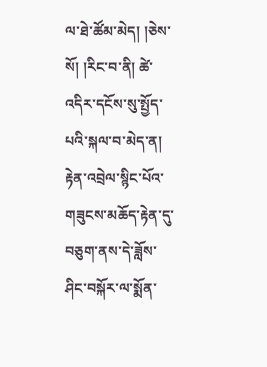ལ་ཐེ་ཚོམ་མེད། །ཅེས་སོ། །རིང་བ་ནི། ཚེ་འདིར་དངོས་སུ་སྤྱོད་པའི་སྐལ་བ་མེད་ན། རྟེན་འབྲེལ་སྙིང་པོའ་གཟུངས་མཆོད་རྟེན་དུ་བཅུག་ནས་དེ་ཟློས་ཤིང་བསྐོར་ལ་སྨོན་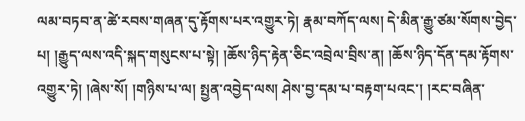ལམ་བཏབ་ན་ཚེ་རབས་གཞན་དུ་རྟོགས་པར་འགྱུར་ཏེ། རྣམ་བཀོད་ལས། དེ་མིན་རྒྱུ་ཙམ་སོགས་བྱེད་པ། །རྒྱུད་ལས་འདི་སྐད་གསུངས་པ་སྟེ། །ཆོས་ཉིད་རྟེན་ཅིང་འབྲེལ་བྲིས་ན། །ཆོས་ཉིད་དོན་དམ་རྟོགས་འགྱུར་ཏེ། །ཞེས་སོ། །གཉིས་པ་ལ། སྤྱན་འབྱེད་ལས། ཤེས་བྱ་དམ་པ་བརྟག་པའང་། །རང་བཞིན་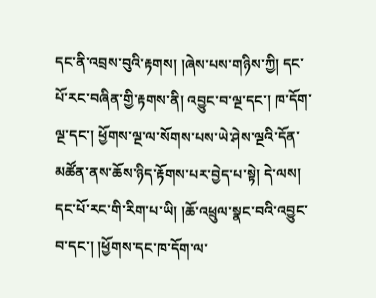དང་ནི་འབྲས་བུའི་རྟགས། །ཞེས་པས་གཉིས་ཀྱི། དང་པོ་རང་བཞིན་གྱི་རྟགས་ནི། འབྱུང་བ་ལྔ་དང་། ཁ་དོག་ལྔ་དང་། ཕྱོགས་ལྔ་ལ་སོགས་པས་ཡེ་ཤེས་ལྔའི་དོན་མཚོན་ནས་ཆོས་ཉིད་རྟོགས་པར་བྱེད་པ་སྟེ། དེ་ལས། དང་པོ་རང་གི་རིག་པ་ཡི། །ཆོ་འཕྲུལ་སྣང་བའི་འབྱུང་བ་དང་། །ཕྱོགས་དང་ཁ་དོག་ལ་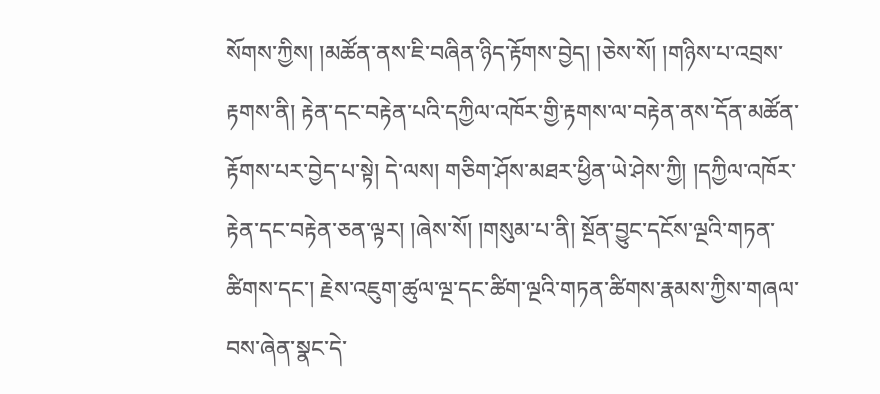སོགས་ཀྱིས། །མཚོན་ནས་ཇི་བཞིན་ཉིད་རྟོགས་བྱེད། །ཅེས་སོ། །གཉིས་པ་འབྲས་རྟགས་ནི། རྟེན་དང་བརྟེན་པའི་དཀྱིལ་འཁོར་གྱི་རྟགས་ལ་བརྟེན་ནས་དོན་མཚོན་རྟོགས་པར་བྱེད་པ་སྟེ། དེ་ལས། གཅིག་ཤོས་མཐར་ཕྱིན་ཡེ་ཤེས་ཀྱི། །དཀྱིལ་འཁོར་རྟེན་དང་བརྟེན་ཅན་ལྟར། །ཞེས་སོ། །གསུམ་པ་ནི། སྔོན་བྱུང་དངོས་ལྔའི་གཏན་ཚིགས་དང་། རྗེས་འཇུག་ཚུལ་ལྔ་དང་ཚིག་ལྔའི་གཏན་ཚིགས་རྣམས་ཀྱིས་གཞལ་བས་ཞེན་སྣང་དེ་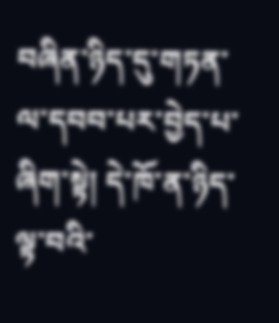བཞིན་ཉིད་དུ་གཏན་ལ་དབབ་པར་བྱེད་པ་ཞིག་སྟེ། དེ་ཁོ་ན་ཉིད་ལྟ་བའི་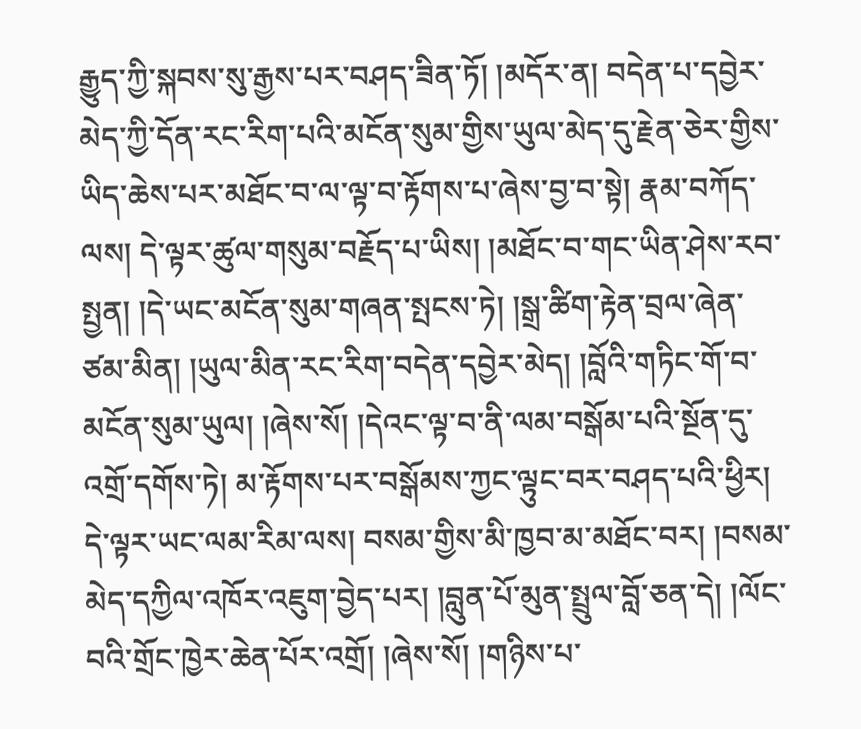རྒྱུད་ཀྱི་སྐབས་སུ་རྒྱས་པར་བཤད་ཟིན་ཏོ། །མདོར་ན། བདེན་པ་དབྱེར་མེད་ཀྱི་དོན་རང་རིག་པའི་མངོན་སུམ་གྱིས་ཡུལ་མེད་དུ་རྗེན་ཅེར་གྱིས་ཡིད་ཆེས་པར་མཐོང་བ་ལ་ལྟ་བ་རྟོགས་པ་ཞེས་བྱ་བ་སྟེ། རྣམ་བཀོད་ལས། དེ་ལྟར་ཚུལ་གསུམ་བརྗོད་པ་ཡིས། །མཐོང་བ་གང་ཡིན་ཤེས་རབ་སྤྱན། །དེ་ཡང་མངོན་སུམ་གཞན་སྤངས་ཏེ། །སྒྲ་ཚིག་རྟེན་བྲལ་ཞེན་ཙམ་མིན། །ཡུལ་མིན་རང་རིག་བདེན་དབྱེར་མེད། །བློའི་གཏིང་གོ་བ་མངོན་སུམ་ཡུལ། །ཞེས་སོ། །དེའང་ལྟ་བ་ནི་ལམ་བསྒོམ་པའི་སྔོན་དུ་འགྲོ་དགོས་ཏེ། མ་རྟོགས་པར་བསྒོམས་ཀྱང་ལྟུང་བར་བཤད་པའི་ཕྱིར། དེ་ལྟར་ཡང་ལམ་རིམ་ལས། བསམ་གྱིས་མི་ཁྱབ་མ་མཐོང་བར། །བསམ་མེད་དཀྱིལ་འཁོར་འཇུག་བྱེད་པར། །བླུན་པོ་མུན་སྤྲུལ་བློ་ཅན་དེ། །ལོང་བའི་གྲོང་ཁྱེར་ཆེན་པོར་འགྲོ། །ཞེས་སོ། །གཉིས་པ་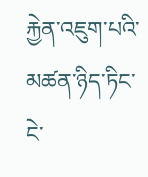རྐྱེན་འཇུག་པའི་མཚན་ཉིད་ཏིང་ངེ་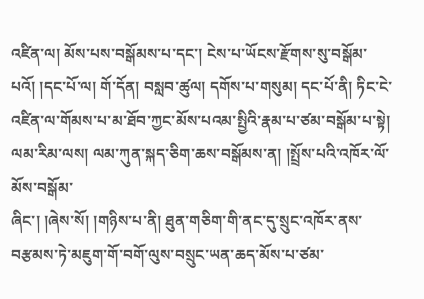འཛིན་ལ། མོས་པས་བསྒོམས་པ་དང་། ངེས་པ་ཡོངས་རྫོགས་སུ་བསྒོམ་པའོ། །དང་པོ་ལ། གོ་དོན། བསླབ་ཚུལ། དགོས་པ་གསུམ། དང་པོ་ནི། ཏིང་ངེ་འཛིན་ལ་གོམས་པ་མ་ཐོབ་ཀྱང་མོས་པའམ་སྤྱིའི་རྣམ་པ་ཙམ་བསྒོམ་པ་སྟེ། ལམ་རིམ་ལས། ལམ་ཀུན་སྐད་ཅིག་ཆས་བསྒོམས་ན། །སྤྲོས་པའི་འཁོར་ལོ་མོས་བསྒོམ་
ཞིང་། །ཞེས་སོ། །གཉིས་པ་ནི། ཐུན་གཅིག་གི་ནང་དུ་སྲུང་འཁོར་ནས་བརྩམས་ཏེ་མཇུག་གོ་བགོ་ལུས་བསྲུང་ཡན་ཆད་མོས་པ་ཙམ་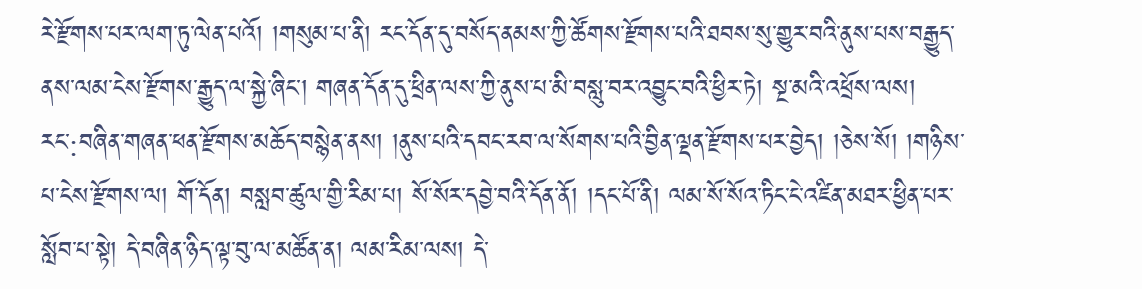རེ་རྫོགས་པར་ལག་ཏུ་ལེན་པའོ། །གསུམ་པ་ནི། རང་དོན་དུ་བསོད་ནམས་ཀྱི་ཚོགས་རྫོགས་པའི་ཐབས་སུ་གྱུར་བའི་ནུས་པས་བརྒྱུད་ནས་ལམ་ངེས་རྫོགས་རྒྱུད་ལ་སྐྱེ་ཞིང་། གཞན་དོན་དུ་ཕྲིན་ལས་ཀྱི་ནུས་པ་མི་བསླུ་བར་འབྱུང་བའི་ཕྱིར་ཏེ། སྔ་མའི་འཕྲོས་ལས། རང་:བཞིན་གཞན་ཕན་རྫོགས་མཆོད་བསྙེན་ནས། །ནུས་པའི་དབང་རབ་ལ་སོགས་པའི་བྱིན་ལྡན་རྫོགས་པར་བྱེད། །ཅེས་སོ། །གཉིས་པ་ངེས་རྫོགས་ལ། གོ་དོན། བསླབ་ཚུལ་གྱི་རིམ་པ། སོ་སོར་དབྱེ་བའི་དོན་ནོ། །དང་པོ་ནི། ལམ་སོ་སོའ་ཏིང་ངེ་འཛིན་མཐར་ཕྱིན་པར་སློབ་པ་སྟེ། དེ་བཞིན་ཉིད་ལྟ་བུ་ལ་མཚོན་ན། ལམ་རིམ་ལས། དེ་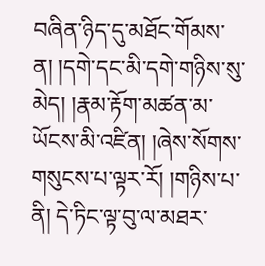བཞིན་ཉིད་དུ་མཐོང་གོམས་ན། །དགེ་དང་མི་དགེ་གཉིས་སུ་མེད། །རྣམ་རྟོག་མཚན་མ་ཡོངས་མི་འཛིན། །ཞེས་སོགས་གསུངས་པ་ལྟར་རོ། །གཉིས་པ་ནི། དེ་ཏིང་ལྟ་བུ་ལ་མཐར་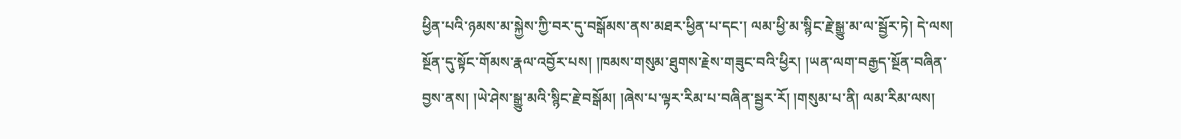ཕྱིན་པའི་ཉམས་མ་སྐྱེས་ཀྱི་བར་དུ་བསྒོམས་ནས་མཐར་ཕྱིན་པ་དང་། ལམ་ཕྱི་མ་སྙིང་རྗེ་སྒྱུ་མ་ལ་སྦྱོར་ཏེ། དེ་ལས། སྔོན་དུ་སྟོང་གོམས་རྣལ་འབྱོར་པས། །ཁམས་གསུམ་ཐུགས་རྗེས་གཟུང་བའི་ཕྱིར། །ཡན་ལག་བརྒྱད་སྔོན་བཞིན་བྱས་ནས། །ཡེ་ཤེས་སྒྱུ་མའི་སྙིང་རྗེ་བསྒོམ། །ཞེས་པ་ལྟར་རིམ་པ་བཞིན་སྦྱར་རོ། །གསུམ་པ་ནི། ལམ་རིམ་ལས།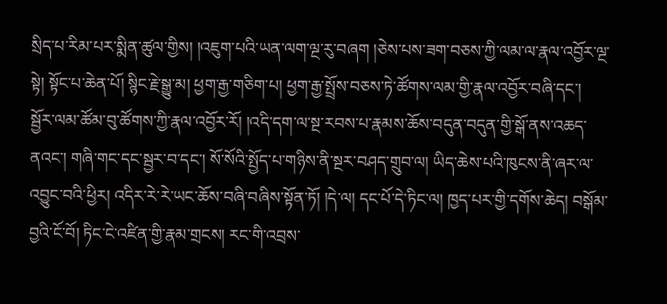སྲིད་པ་རིམ་པར་སྨིན་ཚུལ་གྱིས། །འཇུག་པའི་ཡན་ལག་ལྔ་རུ་བཞག །ཅེས་པས་ཟག་བཅས་ཀྱི་ལམ་ལ་རྣལ་འབྱོར་ལྔ་སྟེ། སྟོང་པ་ཆེན་པོ། སྙིང་རྗེ་སྒྱུ་མ། ཕྱག་རྒྱ་གཅིག་པ། ཕྱག་རྒྱ་སྤྲོས་བཅས་ཏེ་ཚོགས་ལམ་གྱི་རྣལ་འབྱོར་བཞི་དང་། སྦྱོར་ལམ་ཚོམ་བུ་ཚོགས་ཀྱི་རྣལ་འབྱོར་རོ། །འདི་དག་ལ་སྔ་རབས་པ་རྣམས་ཆོས་བདུན་བདུན་གྱི་སྒོ་ནས་འཆད་ནའང་། གཞི་གང་དང་སྦྱར་བ་དང་། སོ་སོའི་སྤྱོད་པ་གཉིས་ནི་སྔར་བཤད་གྲུབ་ལ། ཡིད་ཆེས་པའི་ཁུངས་ནི་ཞར་ལ་འབྱུང་བའི་ཕྱིར། འདིར་རེ་རེ་ཡང་ཆོས་བཞི་བཞིས་སྟོན་ཏོ། །དེ་ལ། དང་པོ་དེ་ཏིང་ལ། ཁྱད་པར་གྱི་དགོས་ཆེད། བསྒོམ་བྱའི་ངོ་བོ། ཏིང་ངེ་འཛིན་གྱི་རྣམ་གྲངས། རང་གི་འབྲས་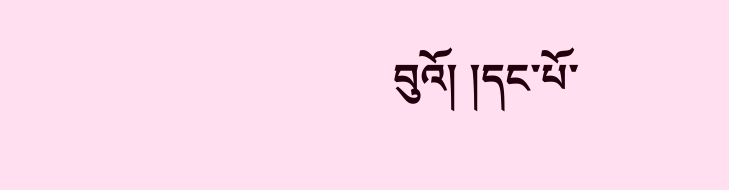བུའོ། །དང་པོ་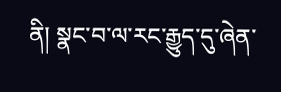ནི། སྣང་བ་ལ་རང་རྒྱུད་དུ་ཞེན་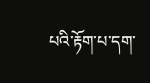པའི་རྟོག་པ་དག་